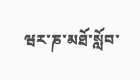ཝར་ཎ་མཐོ་སློབ་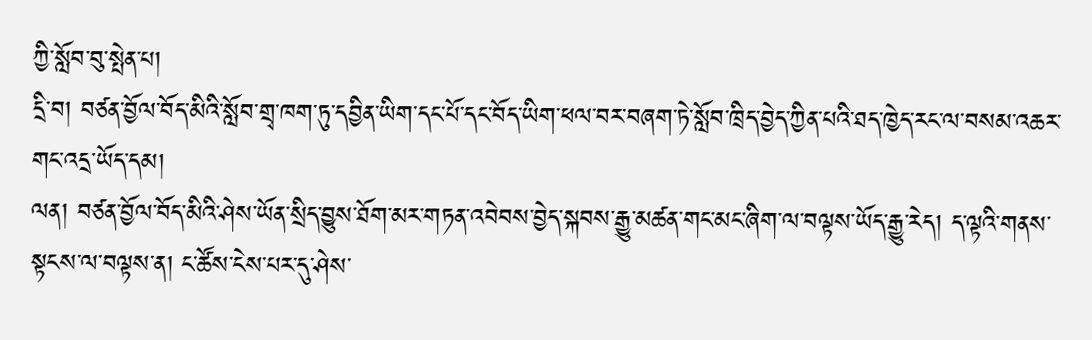ཀྱི་སློབ་བུ་སྤེན་པ།
དྲི་བ། བཙན་བྱོལ་བོད་མིའི་སློབ་གྲྭ་ཁག་ཏུ་དབྱིན་ཡིག་དང་པོ་དང་བོད་ཡིག་ཕལ་བར་བཞག་ཏེ་སློབ་ཁྲིད་བྱེད་ཀྱིན་པའི་ཐད་ཁྱེད་རང་ལ་བསམ་འཆར་གང་འདྲ་ཡོད་དམ།
ལན། བཙན་བྱོལ་བོད་མིའི་ཤེས་ཡོན་སྲིད་བྱུས་ཐོག་མར་གཏན་འབེབས་བྱེད་སྐབས་རྒྱུ་མཚན་གང་མང་ཞིག་ལ་བལྟས་ཡོད་རྒྱུ་རེད། ད་ལྟའི་གནས་སྟངས་ལ་བལྟས་ན། ང་ཚོས་ངེས་པར་དུ་ཤེས་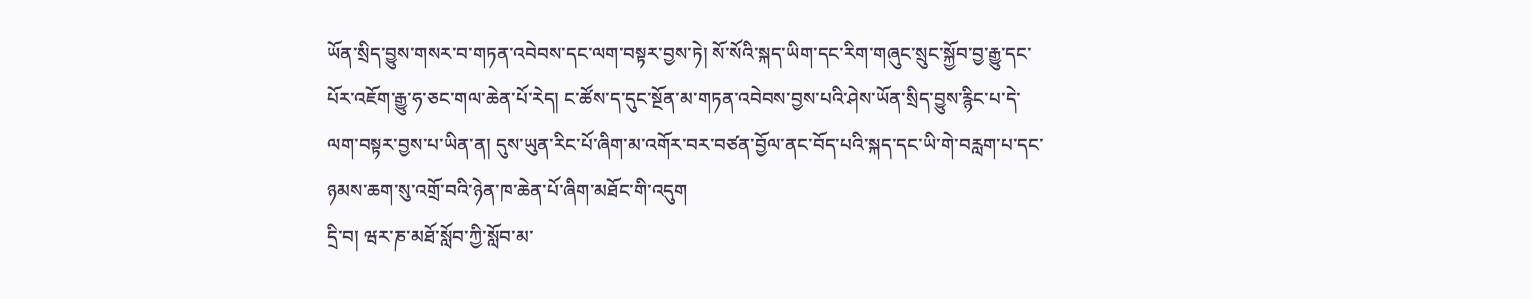ཡོན་སྲིད་བྱུས་གསར་བ་གཏན་འབེབས་དང་ལག་བསྟར་བྱས་ཏེ། སོ་སོའི་སྐད་ཡིག་དང་རིག་གཞུང་སྲུང་སྐྱོབ་བྱ་རྒྱུ་དང་པོར་འཇོག་རྒྱུ་ཧ་ཅང་གལ་ཆེན་པོ་རེད། ང་ཚོས་ད་དུང་སྔོན་མ་གཏན་འབེབས་བྱས་པའི་ཤེས་ཡོན་སྲིད་བྱུས་རྙིང་པ་དེ་ལག་བསྟར་བྱས་པ་ཡིན་ན། དུས་ཡུན་རིང་པོ་ཞིག་མ་འགོར་བར་བཙན་བྱོལ་ནང་བོད་པའི་སྐད་དང་ཡི་གེ་བརླག་པ་དང་ཉམས་ཆག་སུ་འགྲོ་བའི་ཉེན་ཁ་ཆེན་པོ་ཞིག་མཐོང་གི་འདུག
དྲི་བ། ཝར་ཎ་མཐོ་སློབ་ཀྱི་སློབ་མ་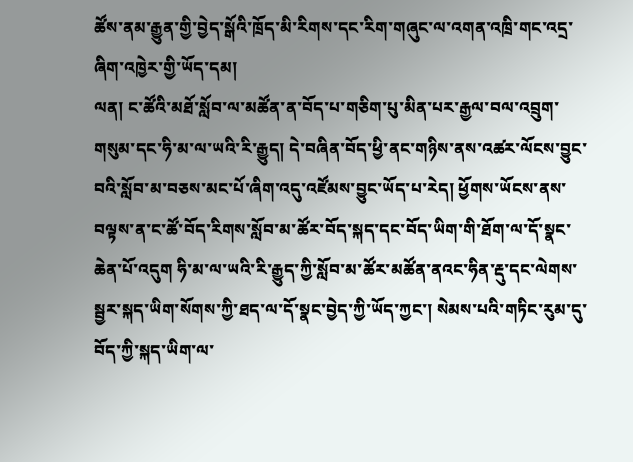ཚོས་ནམ་རྒྱུན་གྱི་བྱེད་སྒོའི་ཁྲོད་མི་རིགས་དང་རིག་གཞུང་ལ་འགན་འཁྲི་གང་འདྲ་ཞིག་འཁྱེར་གྱི་ཡོད་དམ།
ལན། ང་ཚོའི་མཐོ་སློབ་ལ་མཚོན་ན་བོད་པ་གཅིག་པུ་མིན་པར་རྒྱལ་བལ་འབྲུག་གསུམ་དང་ཧི་མ་ལ་ཡའི་རི་རྒྱུད། དེ་བཞིན་བོད་ཕྱི་ནང་གཉིས་ནས་འཚར་ལོངས་བྱུང་བའི་སློབ་མ་བཅས་མང་པོ་ཞིག་འདུ་འཛོམས་བྱུང་ཡོད་པ་རེད། ཕྱོགས་ཡོངས་ནས་བལྟས་ན་ང་ཚོ་བོད་རིགས་སློབ་མ་ཚོར་བོད་སྐད་དང་བོད་ཡིག་གི་ཐོག་ལ་དོ་སྣང་ཆེན་པོ་འདུག ཧི་མ་ལ་ཡའི་རི་རྒྱུད་ཀྱི་སློབ་མ་ཚོར་མཚོན་ནའང་ཧིན་རྡུ་དང་ལེགས་སྦྱར་སྐད་ཡིག་སོགས་ཀྱི་ཐད་ལ་དོ་སྣང་བྱེད་ཀྱི་ཡོད་ཀྱང་། སེམས་པའི་གཏིང་རུམ་དུ་བོད་ཀྱི་སྐད་ཡིག་ལ་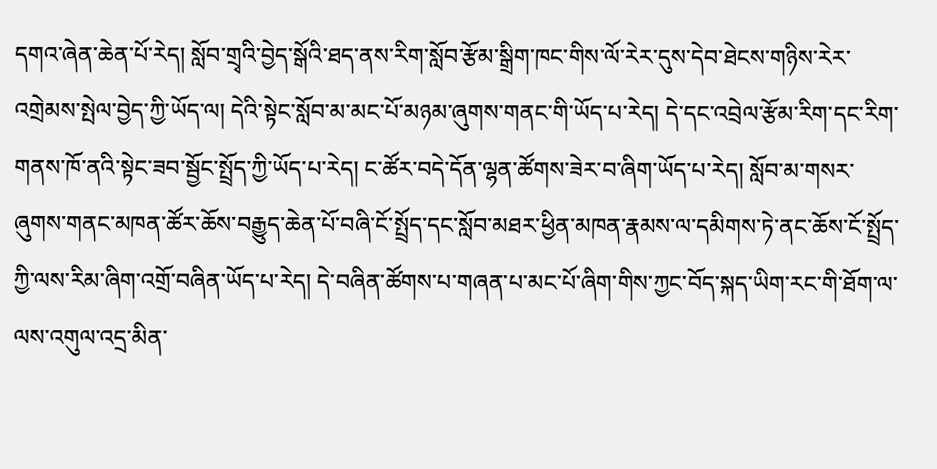དགའ་ཞེན་ཆེན་པོ་རེད། སློབ་གྲྭའི་བྱེད་སྒོའི་ཐད་ནས་རིག་སློབ་རྩོམ་སྒྲིག་ཁང་གིས་ལོ་རེར་དུས་དེབ་ཐེངས་གཉིས་རེར་འགྲེམས་སྤེལ་བྱེད་ཀྱི་ཡོད་ལ། དེའི་སྟེང་སློབ་མ་མང་པོ་མཉམ་ཞུགས་གནང་གི་ཡོད་པ་རེད། དེ་དང་འབྲེལ་རྩོམ་རིག་དང་རིག་གནས་ཁོ་ནའི་སྟེང་ཟབ་སྦྱོང་སྤྲོད་ཀྱི་ཡོད་པ་རེད། ང་ཚོར་བདེ་དོན་ལྷན་ཚོགས་ཟེར་བ་ཞིག་ཡོད་པ་རེད། སློབ་མ་གསར་ཞུགས་གནང་མཁན་ཚོར་ཆོས་བརྒྱུད་ཆེན་པོ་བཞི་ངོ་སྤྲོད་དང་སློབ་མཐར་ཕྱིན་མཁན་རྣམས་ལ་དམིགས་ཏེ་ནང་ཆོས་ངོ་སྤྲོད་ཀྱི་ལས་རིམ་ཞིག་འགྲོ་བཞིན་ཡོད་པ་རེད། དེ་བཞིན་ཚོགས་པ་གཞན་པ་མང་པོ་ཞིག་གིས་ཀྱང་བོད་སྐད་ཡིག་རང་གི་ཐོག་ལ་ལས་འགུལ་འདྲ་མིན་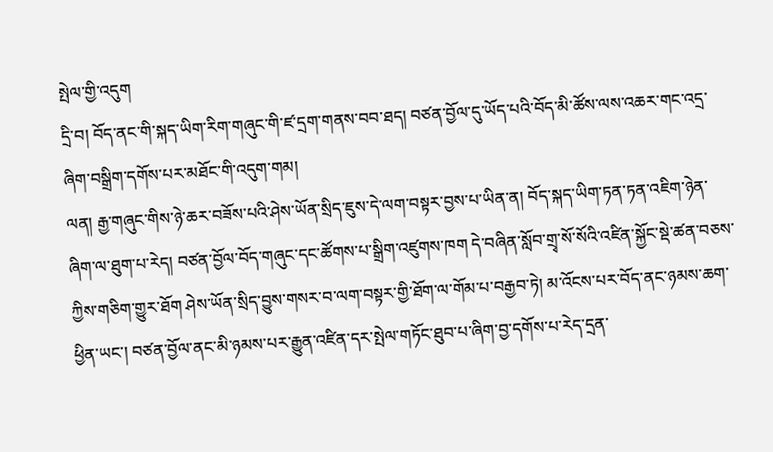སྤེལ་གྱི་འདུག
དྲི་བ། བོད་ནང་གི་སྐད་ཡིག་རིག་གཞུང་གི་ཛ་དྲག་གནས་བབ་ཐད། བཙན་བྱོལ་དུ་ཡོད་པའི་བོད་མི་ཚོས་ལས་འཆར་གང་འདྲ་ཞིག་བསྒྲིག་དགོས་པར་མཐོང་གི་འདུག་གམ།
ལན། རྒྱ་གཞུང་གིས་ཉེ་ཆར་བཟོས་པའི་ཤེས་ཡོན་སྲིད་ཇུས་དེ་ལག་བསྟར་བྱས་པ་ཡིན་ན། བོད་སྐད་ཡིག་ཏན་ཏན་འཇིག་ཉེན་ཞིག་ལ་ཐུག་པ་རེད། བཙན་བྱོལ་བོད་གཞུང་དང་ཚོགས་པ་སྒྲིག་འཛུགས་ཁག དེ་བཞིན་སློབ་གྲྭ་སོ་སོའི་འཛིན་སྐྱོང་སྡེ་ཚན་བཅས་ཀྱིས་གཅིག་གྱུར་ཐོག ཤེས་ཡོན་སྲིད་བྱུས་གསར་བ་ལག་བསྟར་གྱི་ཐོག་ལ་གོམ་པ་བརྒྱབ་ཏེ། མ་འོངས་པར་བོད་ནང་ཉམས་ཆག་ཕྱིན་ཡང་། བཙན་བྱོལ་ནང་མི་ཉམས་པར་རྒྱུན་འཛིན་དར་སྤེལ་གཏོང་ཐུབ་པ་ཞིག་བྱ་དགོས་པ་རེད་དྲན་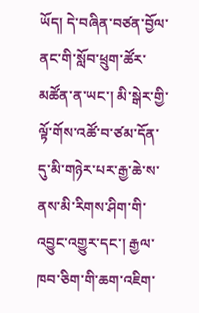ཡོད། དེ་བཞིན་བཙན་བྱོལ་ནང་གི་སློབ་ཕྲུག་ཚོར་མཚོན་ན་ཡང་། མི་སྒེར་གྱི་ལྟོ་གོས་འཚོ་བ་ཙམ་དོན་དུ་མི་གཉེར་པར་རྒྱ་ཆེ་ས་ནས་མི་རིགས་ཤིག་གི་འབྱུང་འགྱུར་དང་། རྒྱལ་ཁབ་ཅིག་གི་ཆག་འཇིག་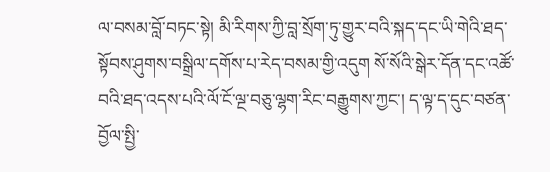ལ་བསམ་བློ་བཏང་སྟེ། མི་རིགས་ཀྱི་བླ་སྲོག་ཏུ་གྱུར་བའི་སྐད་དང་ཡི་གེའི་ཐད་སྟོབས་ཤུགས་བསྒྲིལ་དགོས་པ་རེད་བསམ་གྱི་འདུག སོ་སོའི་སྒེར་དོན་དང་འཚོ་བའི་ཐད་འདས་པའི་ལོ་ངོ་ལྔ་བཅུ་ལྷག་རིང་བརྒྱུགས་ཀྱང་། ད་ལྟ་ད་དུང་བཙན་བྱོལ་སྤྱི་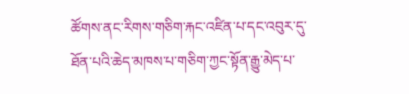ཚོགས་ནང་རིགས་གཅིག་རྐང་འཛིན་པ་དང་འབུར་དུ་ཐོན་པའི་ཆེད་མཁས་པ་གཅིག་ཀྱང་སྟོན་རྒྱུ་མེད་པ་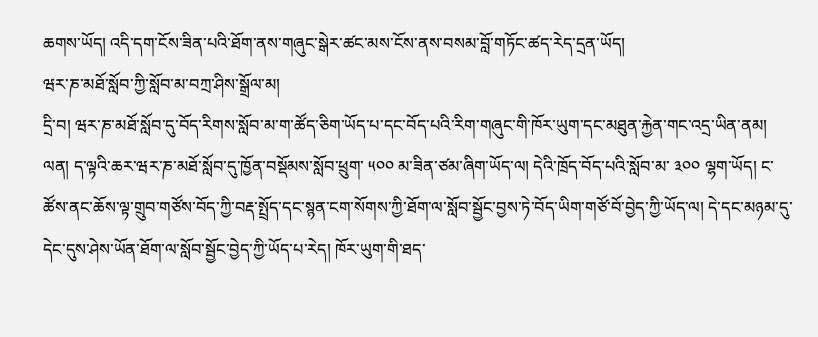ཆགས་ཡོད། འདི་དག་ངོས་ཟིན་པའི་ཐོག་ནས་གཞུང་སྒེར་ཚང་མས་ངོས་ནས་བསམ་བློ་གཏོང་ཚད་རེད་དྲན་ཡོད།
ཝར་ཎ་མཐོ་སློབ་ཀྱི་སློབ་མ་བཀྲ་ཤིས་སྒྲོལ་མ།
དྲི་བ། ཝར་ཎ་མཐོ་སློབ་དུ་བོད་རིགས་སློབ་མ་ག་ཚོད་ཅིག་ཡོད་པ་དང་བོད་པའི་རིག་གཞུང་གི་ཁོར་ཡུག་དང་མཐུན་རྐྱེན་གང་འདྲ་ཡིན་ནམ།
ལན། ད་ལྟའི་ཆར་ཝར་ཎ་མཐོ་སློབ་དུ་ཁྱོན་བསྡོམས་སློབ་ཕྲུག་ ༥༠༠ མ་ཟིན་ཙམ་ཞིག་ཡོད་ལ། དེའི་ཁྲོད་བོད་པའི་སློབ་མ་ ༣༠༠ ལྷག་ཡོད། ང་ཚོས་ནང་ཆོས་ལྟ་གྲུབ་གཙོས་བོད་ཀྱི་བརྡ་སྤྲོད་དང་སྙན་ངག་སོགས་ཀྱི་ཐོག་ལ་སློབ་སྦྱོང་བྱས་ཏེ་བོད་ཡིག་གཙོ་བོ་བྱེད་ཀྱི་ཡོད་ལ། དེ་དང་མཉམ་དུ་དེང་དུས་ཤེས་ཡོན་ཐོག་ལ་སློབ་སྦྱོང་བྱེད་ཀྱི་ཡོད་པ་རེད། ཁོར་ཡུག་གི་ཐད་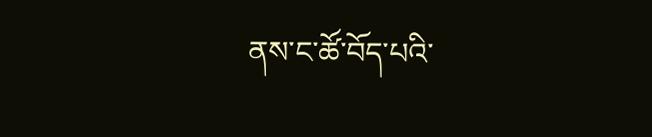ནས་ང་ཚོ་བོད་པའི་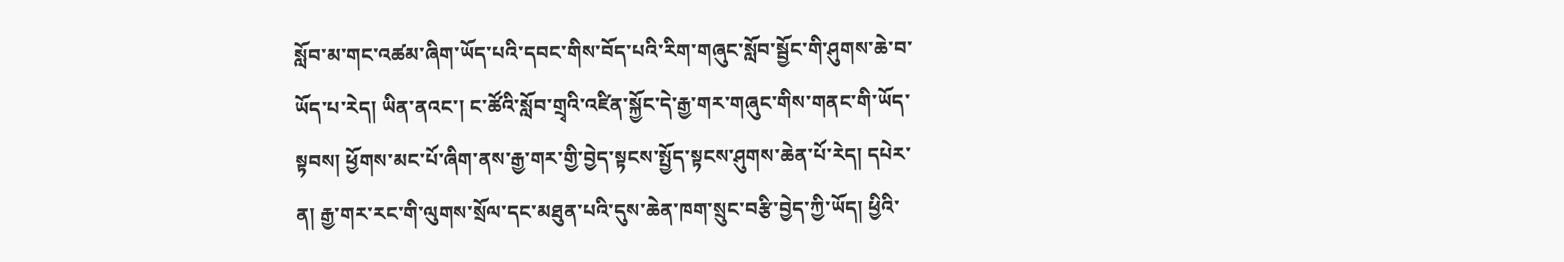སློབ་མ་གང་འཚམ་ཞིག་ཡོད་པའི་དབང་གིས་བོད་པའི་རིག་གཞུང་སློབ་སྦྱོང་གི་ཤུགས་ཆེ་བ་ཡོད་པ་རེད། ཡིན་ནའང་། ང་ཚོའི་སློབ་གྲྭའི་འཛིན་སྐྱོང་དེ་རྒྱ་གར་གཞུང་གིས་གནང་གི་ཡོད་སྟབས། ཕྱོགས་མང་པོ་ཞིག་ནས་རྒྱ་གར་གྱི་བྱེད་སྟངས་སྤྱོད་སྟངས་ཤུགས་ཆེན་པོ་རེད། དཔེར་ན། རྒྱ་གར་རང་གི་ལུགས་སྲོལ་དང་མཐུན་པའི་དུས་ཆེན་ཁག་སྲུང་བརྩི་བྱེད་ཀྱི་ཡོད། ཕྱིའི་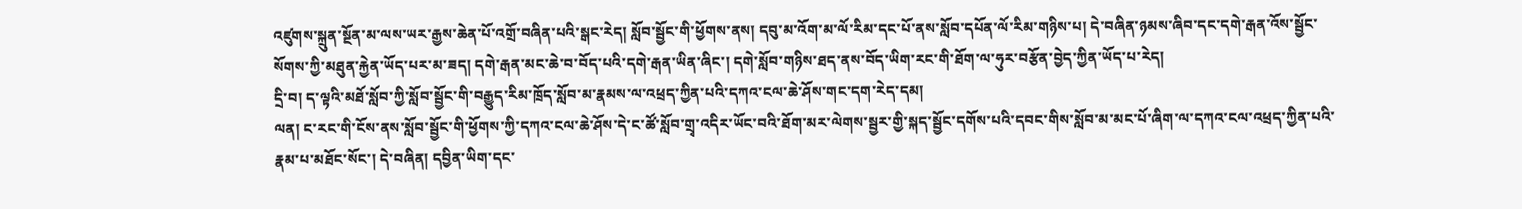འཛུགས་སྐྲུན་སྔོན་མ་ལས་ཡར་རྒྱས་ཆེན་པོ་འགྲོ་བཞིན་པའི་སྒང་རེད། སློབ་སྦྱོང་གི་ཕྱོགས་ནས། དབུ་མ་འོག་མ་ལོ་རིམ་དང་པོ་ནས་སློབ་དཔོན་ལོ་རིམ་གཉིས་པ། དེ་བཞིན་ཉམས་ཞིབ་དང་དགེ་རྒན་འོས་སྦྱོང་སོགས་ཀྱི་མཐུན་རྐྱེན་ཡོད་པར་མ་ཟད། དགེ་རྒན་མང་ཆེ་བ་བོད་པའི་དགེ་རྒན་ཡིན་ཞིང་། དགེ་སློབ་གཉིས་ཐད་ནས་བོད་ཡིག་རང་གི་ཐོག་ལ་ཧུར་བརྩོན་བྱེད་ཀྱིན་ཡོད་པ་རེད།
དྲི་བ། ད་ལྟའི་མཐོ་སློབ་ཀྱི་སློབ་སྦྱོང་གི་བརྒྱུད་རིམ་ཁྲོད་སློབ་མ་རྣམས་ལ་འཕྲད་ཀྱིན་པའི་དཀའ་ངལ་ཆེ་ཤོས་གང་དག་རེད་དམ།
ལན། ང་རང་གི་ངོས་ནས་སློབ་སྦྱོང་གི་ཕྱོགས་ཀྱི་དཀའ་ངལ་ཆེ་ཤོས་དེ་ང་ཚོ་སློབ་གྲྭ་འདིར་ཡོང་བའི་ཐོག་མར་ལེགས་སྦྱར་གྱི་སྐད་སྦྱོང་དགོས་པའི་དབང་གིས་སློབ་མ་མང་པོ་ཞིག་ལ་དཀའ་ངལ་འཕྲད་ཀྱིན་པའི་རྣམ་པ་མཐོང་སོང་། དེ་བཞིན། དབྱིན་ཡིག་དང་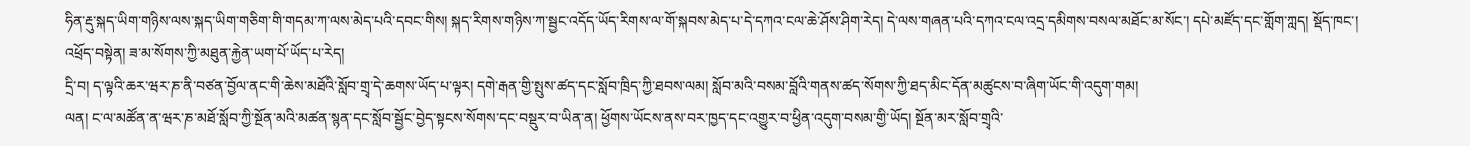ཧིན་རྡུ་སྐད་ཡིག་གཉིས་ལས་སྐད་ཡིག་གཅིག་གི་གདམ་ཀ་ལས་མེད་པའི་དབང་གིས། སྐད་རིགས་གཉིས་ཀ་སྦྱང་འདོད་ཡོད་རིགས་ལ་གོ་སྐབས་མེད་པ་དེ་དཀའ་ངལ་ཆེ་ཤོས་ཤིག་རེད། དེ་ལས་གཞན་པའི་དཀའ་ངལ་འདྲ་དམིགས་བསལ་མཐོང་མ་སོང་། དཔེ་མཛོད་དང་གློག་ཀླད། སྡོད་ཁང་། འཕྲོད་བསྟེན། ཟ་མ་སོགས་ཀྱི་མཐུན་རྐྱེན་ཡག་པོ་ཡོད་པ་རེད།
དྲི་བ། ད་ལྟའི་ཆར་ཝར་ཎ་ནི་བཙན་བྱོལ་ནང་གི་ཆེས་མཐོའི་སློབ་གྲྭ་དེ་ཆགས་ཡོད་པ་ལྟར། དགེ་རྒན་གྱི་སྤུས་ཚད་དང་སློབ་ཁྲིད་ཀྱི་ཐབས་ལམ། སློབ་མའི་བསམ་བློའི་གནས་ཚད་སོགས་ཀྱི་ཐད་མིང་དོན་མཚུངས་བ་ཞིག་ཡོང་གི་འདུག་གམ།
ལན། ང་ལ་མཚོན་ན་ཝར་ཎ་མཐོ་སློབ་ཀྱི་སྔོན་མའི་མཚན་སྙན་དང་སློབ་སྦྱོང་བྱེད་སྟངས་སོགས་དང་བསྡུར་བ་ཡིན་ན། ཕྱོགས་ཡོངས་ནས་བར་ཁྱད་དང་འགྱུར་བ་ཕྱིན་འདུག་བསམ་གྱི་ཡོད། སྔོན་མར་སློབ་གྲྭའི་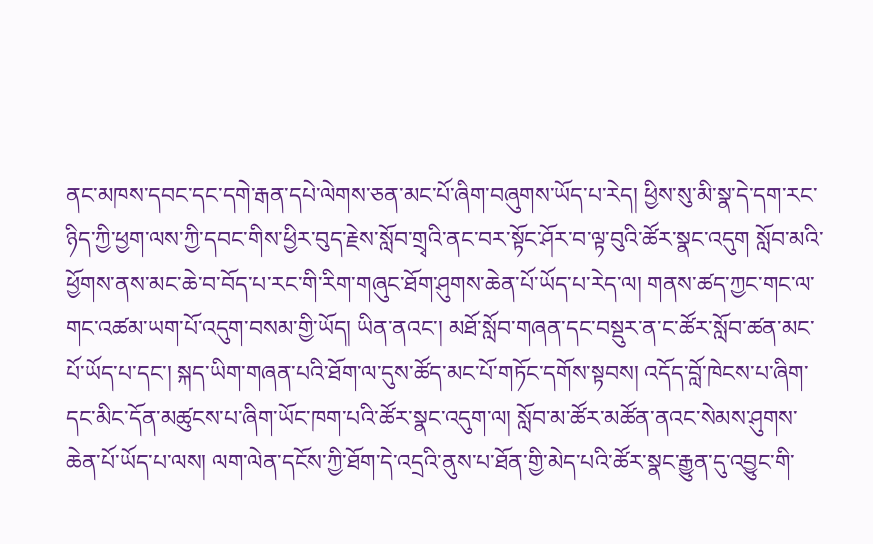ནང་མཁས་དབང་དང་དགེ་རྒན་དཔེ་ལེགས་ཅན་མང་པོ་ཞིག་བཞུགས་ཡོད་པ་རེད། ཕྱིས་སུ་མི་སྣ་དེ་དག་རང་ཉིད་ཀྱི་ཕྱག་ལས་ཀྱི་དབང་གིས་ཕྱིར་བུད་རྗེས་སློབ་གྲྭའི་ནང་བར་སྟོང་ཤོར་བ་ལྟ་བུའི་ཚོར་སྣང་འདུག སློབ་མའི་ཕྱོགས་ནས་མང་ཆེ་བ་བོད་པ་རང་གི་རིག་གཞུང་ཐོག་ཤུགས་ཆེན་པོ་ཡོད་པ་རེད་ལ། གནས་ཚད་ཀྱང་གང་ལ་གང་འཚམ་ཡག་པོ་འདུག་བསམ་གྱི་ཡོད། ཡིན་ནའང་། མཐོ་སློབ་གཞན་དང་བསྡུར་ན་ང་ཚོར་སློབ་ཚན་མང་པོ་ཡོད་པ་དང་། སྐད་ཡིག་གཞན་པའི་ཐོག་ལ་དུས་ཚོད་མང་པོ་གཏོང་དགོས་སྟབས། འདོད་བློ་ཁེངས་པ་ཞིག་དང་མིང་དོན་མཚུངས་པ་ཞིག་ཡོང་ཁག་པའི་ཚོར་སྣང་འདུག་ལ། སློབ་མ་ཚོར་མཚོན་ནའང་སེམས་ཤུགས་ཆེན་པོ་ཡོད་པ་ལས། ལག་ལེན་དངོས་ཀྱི་ཐོག་དེ་འདྲའི་ནུས་པ་ཐོན་གྱི་མེད་པའི་ཚོར་སྣང་རྒྱུན་དུ་འབྱུང་གི་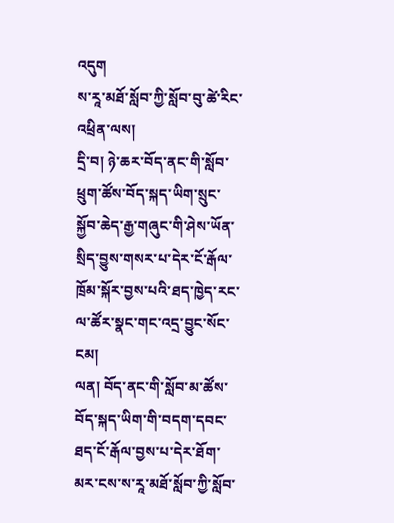འདུག
ས་རཱ་མཐོ་སློབ་ཀྱི་སློབ་བུ་ཚེ་རིང་འཕྲིན་ལས།
དྲི་བ། ཉེ་ཆར་བོད་ནང་གི་སློབ་ཕྲུག་ཚོས་བོད་སྐད་ཡིག་སྲུང་སྐྱོབ་ཆེད་རྒྱ་གཞུང་གི་ཤེས་ཡོན་སྲིད་བྱུས་གསར་པ་དེར་ངོ་རྒོལ་ཁྲོམ་སྐོར་བྱས་པའི་ཐད་ཁྱེད་རང་ལ་ཚོར་སྣང་གང་འདྲ་བྱུང་སོང་ངམ།
ལན། བོད་ནང་གི་སློབ་མ་ཚོས་བོད་སྐད་ཡིག་གི་བདག་དབང་ཐད་ངོ་རྒོལ་བྱས་པ་དེར་ཐོག་མར་ངས་ས་རཱ་མཐོ་སློབ་ཀྱི་སློབ་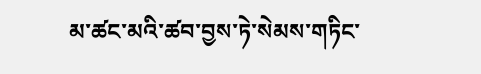མ་ཚང་མའི་ཚབ་བྱས་ཏེ་སེམས་གཏིང་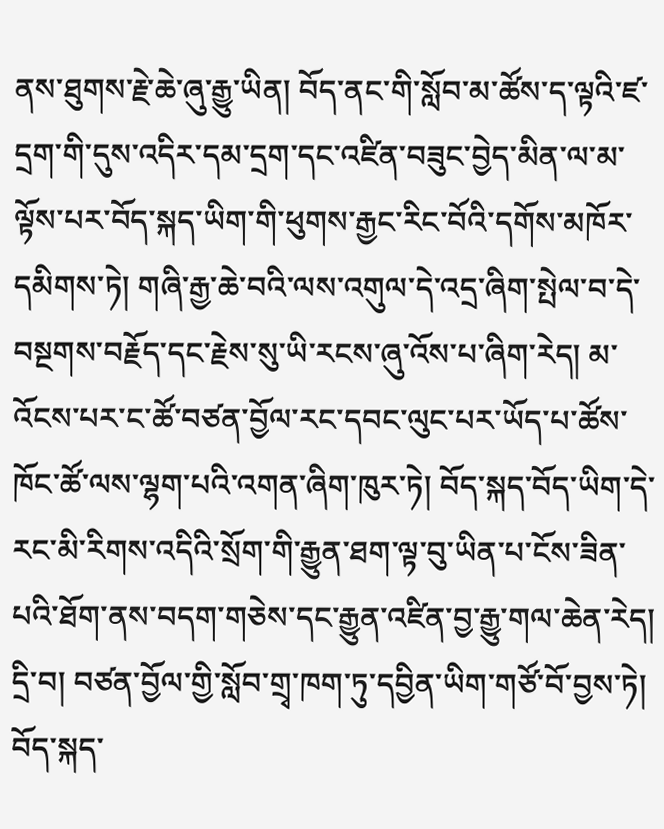ནས་ཐུགས་རྗེ་ཆེ་ཞུ་རྒྱུ་ཡིན། བོད་ནང་གི་སློབ་མ་ཚོས་ད་ལྟའི་ཛ་དྲག་གི་དུས་འདིར་དམ་དྲག་དང་འཛིན་བཟུང་བྱེད་མིན་ལ་མ་ལྟོས་པར་བོད་སྐད་ཡིག་གི་ཕུགས་རྒྱང་རིང་བོའི་དགོས་མཁོར་དམིགས་ཏེ། གཞི་རྒྱ་ཆེ་བའི་ལས་འགུལ་དེ་འདྲ་ཞིག་སྤེལ་བ་དེ་བསྔགས་བརྗོད་དང་རྗེས་སུ་ཡི་རངས་ཞུ་འོས་པ་ཞིག་རེད། མ་འོངས་པར་ང་ཚོ་བཙན་བྱོལ་རང་དབང་ལུང་པར་ཡོད་པ་ཚོས་ཁོང་ཚོ་ལས་ལྷག་པའི་འགན་ཞིག་ཁུར་ཏེ། བོད་སྐད་བོད་ཡིག་དེ་རང་མི་རིགས་འདིའི་སྲོག་གི་རྒྱུན་ཐག་ལྟ་བུ་ཡིན་པ་ངོས་ཟིན་པའི་ཐོག་ནས་བདག་གཅེས་དང་རྒྱུན་འཛིན་བྱ་རྒྱུ་གལ་ཆེན་རེད།
དྲི་བ། བཙན་བྱོལ་གྱི་སློབ་གྲྭ་ཁག་ཏུ་དབྱིན་ཡིག་གཙོ་བོ་བྱས་ཏེ། བོད་སྐད་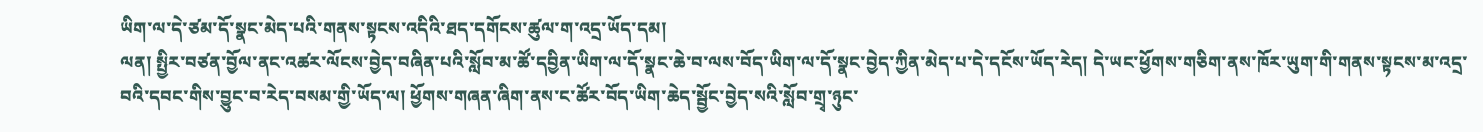ཡིག་ལ་དེ་ཙམ་དོ་སྣང་མེད་པའི་གནས་སྟངས་འདིའི་ཐད་དགོངས་ཚུལ་ག་འདྲ་ཡོད་དམ།
ལན། སྤྱིར་བཙན་བྱོལ་ནང་འཚར་ལོངས་བྱེད་བཞིན་པའི་སློབ་མ་ཚོ་དབྱིན་ཡིག་ལ་དོ་སྣང་ཆེ་བ་ལས་བོད་ཡིག་ལ་དོ་སྣང་བྱེད་ཀྱིན་མེད་པ་དེ་དངོས་ཡོད་རེད། དེ་ཡང་ཕྱོགས་གཅིག་ནས་ཁོར་ཡུག་གི་གནས་སྟངས་མ་འདྲ་བའི་དབང་གིས་བྱུང་བ་རེད་བསམ་གྱི་ཡོད་ལ། ཕྱོགས་གཞན་ཞིག་ནས་ང་ཚོར་བོད་ཡིག་ཆེད་སྦྱོང་བྱེད་སའི་སློབ་གྲྭ་ཉུང་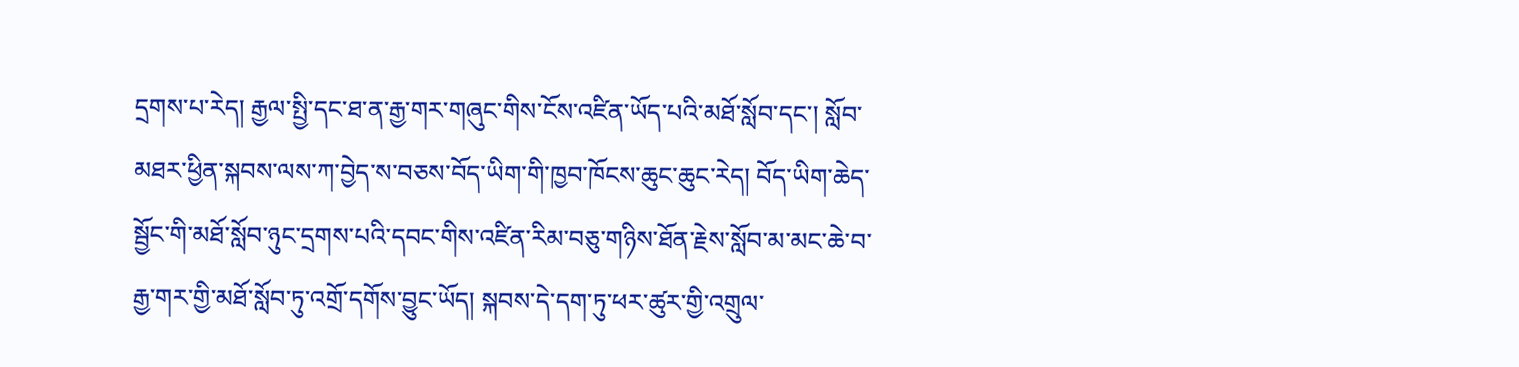དྲགས་པ་རེད། རྒྱལ་སྤྱི་དང་ཐ་ན་རྒྱ་གར་གཞུང་གིས་ངོས་འཛིན་ཡོད་པའི་མཐོ་སློབ་དང་། སློབ་མཐར་ཕྱིན་སྐབས་ལས་ཀ་བྱེད་ས་བཅས་བོད་ཡིག་གི་ཁྱབ་ཁོངས་ཆུང་ཆུང་རེད། བོད་ཡིག་ཆེད་སྦྱོང་གི་མཐོ་སློབ་ཉུང་དྲགས་པའི་དབང་གིས་འཛིན་རིམ་བཅུ་གཉིས་ཐོན་རྗེས་སློབ་མ་མང་ཆེ་བ་རྒྱ་གར་གྱི་མཐོ་སློབ་ཏུ་འགྲོ་དགོས་བྱུང་ཡོད། སྐབས་དེ་དག་ཏུ་ཕར་ཚུར་གྱི་འགྲུལ་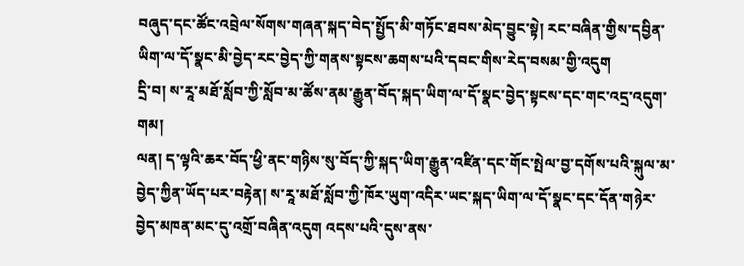བཞུད་དང་ཚོང་འབྲེལ་སོགས་གཞན་སྐད་བེད་སྤྱོད་མི་གཏོང་ཐབས་མེད་བྱུང་སྟེ། རང་བཞིན་གྱིས་དབྱིན་ཡིག་ལ་དོ་སྣང་མི་བྱེད་རང་བྱེད་ཀྱི་གནས་སྟངས་ཆགས་པའི་དབང་གིས་རེད་བསམ་གྱི་འདུག
དྲི་བ། ས་རཱ་མཐོ་སློབ་ཀྱི་སློབ་མ་ཚོས་ནམ་རྒྱུན་བོད་སྐད་ཡིག་ལ་དོ་སྣང་བྱེད་སྟངས་དང་གང་འདྲ་འདུག་གམ།
ལན། ད་ལྟའི་ཆར་བོད་ཕྱི་ནང་གཉིས་སུ་བོད་ཀྱི་སྐད་ཡིག་རྒྱུན་འཛིན་དང་གོང་སྤེལ་བྱ་དགོས་པའི་སྐུལ་མ་བྱེད་ཀྱིན་ཡོད་པར་བརྟེན། ས་རཱ་མཐོ་སློབ་ཀྱི་ཁོར་ཡུག་འདིར་ཡང་སྐད་ཡིག་ལ་དོ་སྣང་དང་དོན་གཉེར་བྱེད་མཁན་མང་དུ་འགྲོ་བཞིན་འདུག འདས་པའི་དུས་ནས་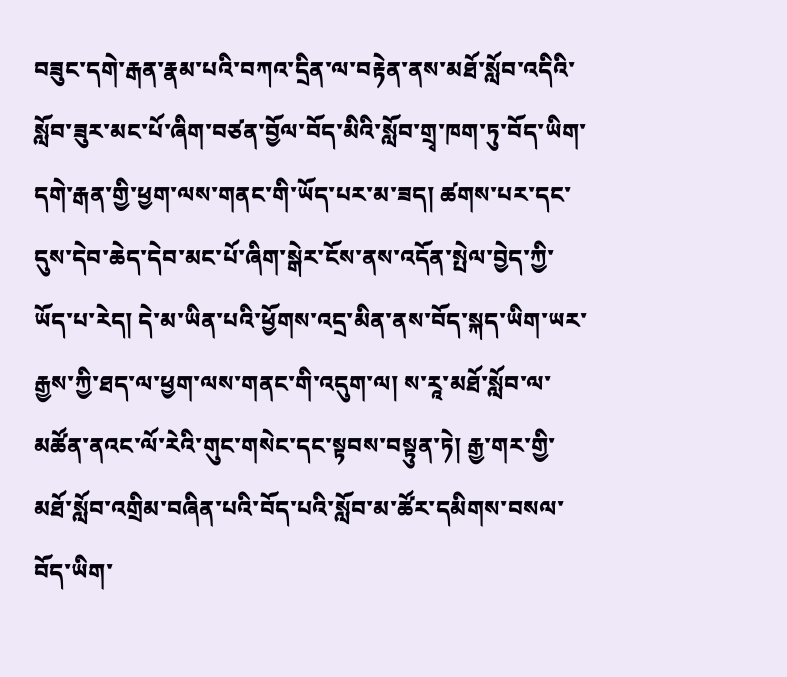བཟུང་དགེ་རྒན་རྣམ་པའི་བཀའ་དྲིན་ལ་བརྟེན་ནས་མཐོ་སློབ་འདིའི་སློབ་ཟུར་མང་པོ་ཞིག་བཙན་བྱོལ་བོད་མིའི་སློབ་གྲྭ་ཁག་ཏུ་བོད་ཡིག་དགེ་རྒན་གྱི་ཕྱག་ལས་གནང་གི་ཡོད་པར་མ་ཟད། ཚགས་པར་དང་དུས་དེབ་ཆེད་དེབ་མང་པོ་ཞིག་སྒེར་ངོས་ནས་འདོན་སྤེལ་བྱེད་ཀྱི་ཡོད་པ་རེད། དེ་མ་ཡིན་པའི་ཕྱོགས་འདྲ་མིན་ནས་བོད་སྐད་ཡིག་ཡར་རྒྱས་ཀྱི་ཐད་ལ་ཕྱག་ལས་གནང་གི་འདུག་ལ། ས་རཱ་མཐོ་སློབ་ལ་མཚོན་ནའང་ལོ་རེའི་གུང་གསེང་དང་སྟབས་བསྟུན་ཏེ། རྒྱ་གར་གྱི་མཐོ་སློབ་འགྲིམ་བཞིན་པའི་བོད་པའི་སློབ་མ་ཚོར་དམིགས་བསལ་བོད་ཡིག་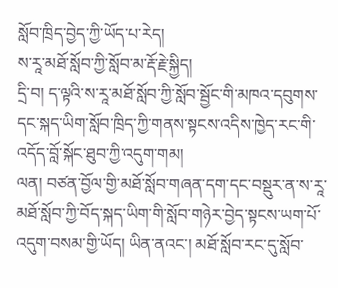སློབ་ཁྲིད་བྱེད་ཀྱི་ཡོད་པ་རེད།
ས་རཱ་མཐོ་སློབ་ཀྱི་སློབ་མ་རྡོ་རྗེ་སྐྱིད།
དྲི་བ། ད་ལྟའི་ས་རཱ་མཐོ་སློབ་ཀྱི་སློབ་སྦྱོང་གི་མཁའ་དབུགས་དང་སྐད་ཡིག་སློབ་ཁྲིད་ཀྱི་གནས་སྟངས་འདིས་ཁྱེད་རང་གི་འདོད་བློ་སྐོང་ཐུབ་ཀྱི་འདུག་གམ།
ལན། བཙན་བྱོལ་གྱི་མཐོ་སློབ་གཞན་དག་དང་བསྡུར་ན་ས་རཱ་མཐོ་སློབ་ཀྱི་བོད་སྐད་ཡིག་གི་སློབ་གཉེར་བྱེད་སྟངས་ཡག་པོ་འདུག་བསམ་གྱི་ཡོད། ཡིན་ནའང་། མཐོ་སློབ་རང་དུ་སློབ་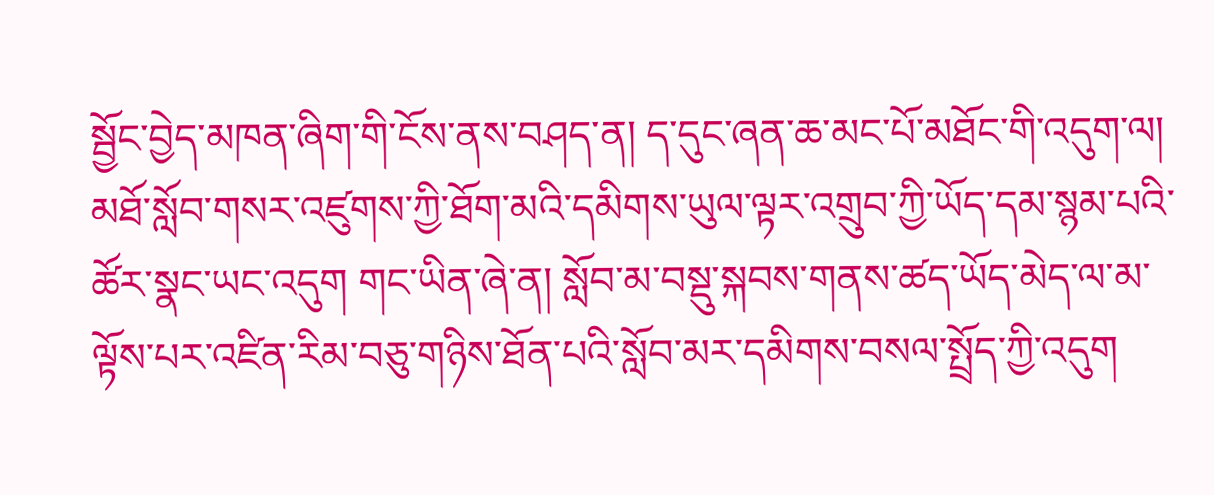སྦྱོང་བྱེད་མཁན་ཞིག་གི་ངོས་ནས་བཤད་ན། ད་དུང་ཞན་ཆ་མང་པོ་མཐོང་གི་འདུག་ལ། མཐོ་སློབ་གསར་འཛུགས་ཀྱི་ཐོག་མའི་དམིགས་ཡུལ་ལྟར་འགྲུབ་ཀྱི་ཡོད་དམ་སྙམ་པའི་ཚོར་སྣང་ཡང་འདུག གང་ཡིན་ཞེ་ན། སློབ་མ་བསྡུ་སྐབས་གནས་ཚད་ཡོད་མེད་ལ་མ་ལྟོས་པར་འཛིན་རིམ་བཅུ་གཉིས་ཐོན་པའི་སློབ་མར་དམིགས་བསལ་སྤྲོད་ཀྱི་འདུག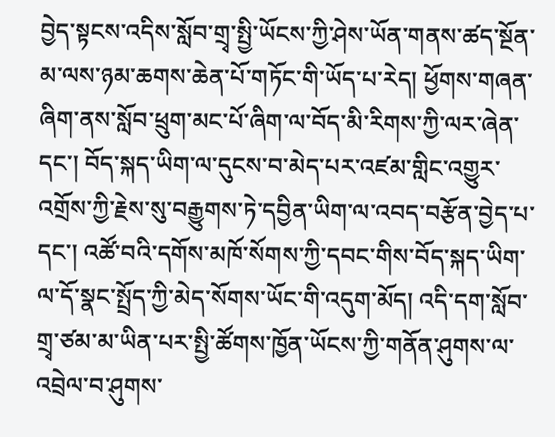བྱེད་སྟངས་འདིས་སློབ་གྲྭ་སྤྱི་ཡོངས་ཀྱི་ཤེས་ཡོན་གནས་ཚད་སྔོན་མ་ལས་ཉམ་ཆགས་ཆེན་པོ་གཏོང་གི་ཡོད་པ་རེད། ཕྱོགས་གཞན་ཞིག་ནས་སློབ་ཕྲུག་མང་པོ་ཞིག་ལ་བོད་མི་རིགས་ཀྱི་ལར་ཞེན་དང་། བོད་སྐད་ཡིག་ལ་དུངས་བ་མེད་པར་འཛམ་གླིང་འགྱུར་འགྲོས་ཀྱི་རྗེས་སུ་བརྒྱུགས་ཏེ་དབྱིན་ཡིག་ལ་འབད་བརྩོན་བྱེད་པ་དང་། འཚོ་བའི་དགོས་མཁོ་སོགས་ཀྱི་དབང་གིས་བོད་སྐད་ཡིག་ལ་དོ་སྣང་སྤྲོད་ཀྱི་མེད་སོགས་ཡོང་གི་འདུག་མོད། འདི་དག་སློབ་གྲྭ་ཙམ་མ་ཡིན་པར་སྤྱི་ཚོགས་ཁྱོན་ཡོངས་ཀྱི་གནོན་ཤུགས་ལ་འབྲེལ་བ་ཤུགས་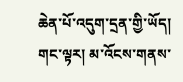ཆེན་པོ་འདུག་དྲན་གྱི་ཡོད། གང་ལྟར། མ་འོངས་གནས་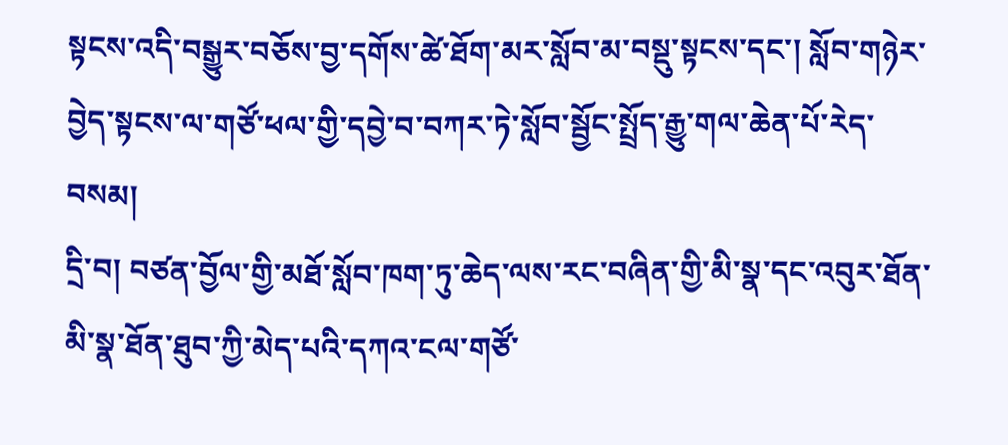སྟངས་འདི་བསྒྱུར་བཅོས་བྱ་དགོས་ཚེ་ཐོག་མར་སློབ་མ་བསྡུ་སྟངས་དང་། སློབ་གཉེར་བྱེད་སྟངས་ལ་གཙོ་ཕལ་གྱི་དབྱེ་བ་བཀར་ཏེ་སློབ་སྦྱོང་སྤྲོད་རྒྱུ་གལ་ཆེན་པོ་རེད་བསམ།
དྲི་བ། བཙན་བྱོལ་གྱི་མཐོ་སློབ་ཁག་ཏུ་ཆེད་ལས་རང་བཞིན་གྱི་མི་སྣ་དང་འབུར་ཐོན་མི་སྣ་ཐོན་ཐུབ་ཀྱི་མེད་པའི་དཀའ་ངལ་གཙོ་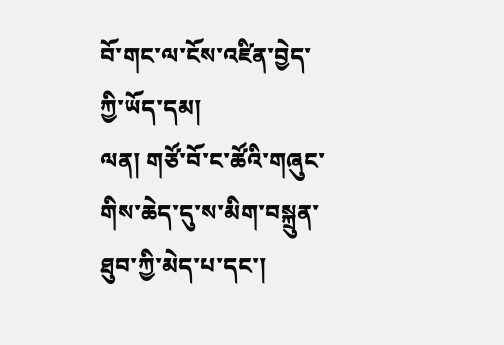བོ་གང་ལ་ངོས་འཛིན་བྱེད་ཀྱི་ཡོད་དམ།
ལན། གཙོ་བོ་ང་ཚོའི་གཞུང་གིས་ཆེད་དུ་ས་མིག་བསྐྲུན་ཐུབ་ཀྱི་མེད་པ་དང་།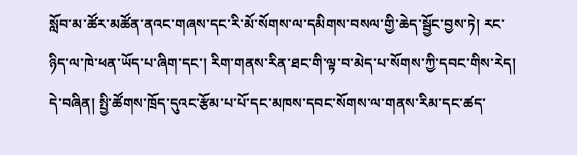སློབ་མ་ཚོར་མཚོན་ནའང་གཞས་དང་རི་མོ་སོགས་ལ་དམིགས་བསལ་གྱི་ཆེད་སྦྱོང་བྱས་ཏེ། རང་ཉིད་ལ་ཁེ་ཕན་ཡོད་པ་ཞིག་དང་། རིག་གནས་རིན་ཐང་གི་ལྟ་བ་མེད་པ་སོགས་ཀྱི་དབང་གིས་རེད། དེ་བཞིན། སྤྱི་ཚོགས་ཁྲོད་དུའང་རྩོམ་པ་པོ་དང་མཁས་དབང་སོགས་ལ་གནས་རིམ་དང་ཚད་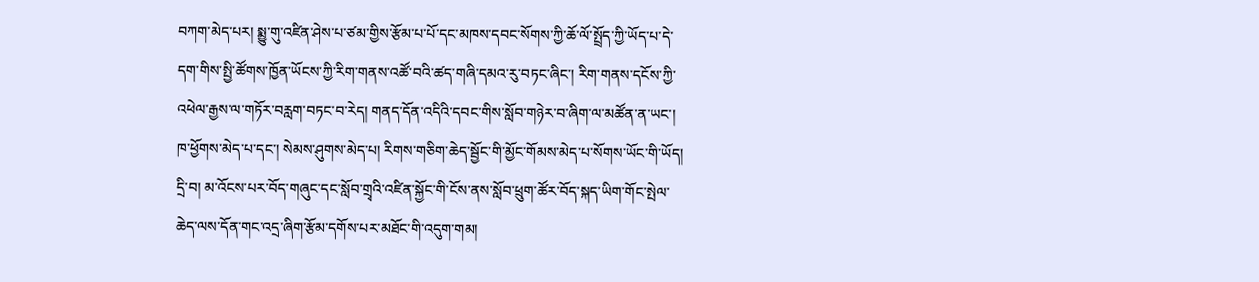བཀག་མེད་པར། སྨྱུ་གུ་འཛིན་ཤེས་པ་ཙམ་གྱིས་རྩོམ་པ་པོ་དང་མཁས་དབང་སོགས་ཀྱི་ཆོ་ལོ་སྤྲོད་ཀྱི་ཡོད་པ་དེ་དག་གིས་སྤྱི་ཚོགས་ཁྱོན་ཡོངས་ཀྱི་རིག་གནས་འཚོ་བའི་ཚད་གཞི་དམའ་རུ་བཏང་ཞིང་། རིག་གནས་དངོས་ཀྱི་འཕེལ་རྒྱས་ལ་གཏོར་བརླག་བཏང་བ་རེད། གནད་དོན་འདིའི་དབང་གིས་སློབ་གཉེར་བ་ཞིག་ལ་མཚོན་ན་ཡང་། ཁ་ཕྱོགས་མེད་པ་དང་། སེམས་ཤུགས་མེད་པ། རིགས་གཅིག་ཆེད་སྦྱོང་གི་མྱོང་གོམས་མེད་པ་སོགས་ཡོང་གི་ཡོད།
དྲི་བ། མ་འོངས་པར་བོད་གཞུང་དང་སློབ་གྲྭའི་འཛིན་སྐྱོང་གི་ངོས་ནས་སློབ་ཕྲུག་ཚོར་བོད་སྐད་ཡིག་གོང་སྤེལ་ཆེད་ལས་དོན་གང་འདྲ་ཞིག་རྩོམ་དགོས་པར་མཐོང་གི་འདུག་གམ།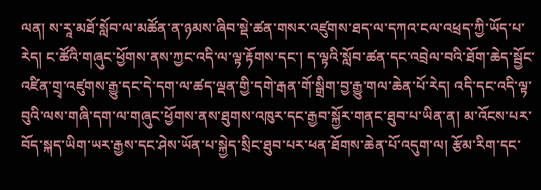ལན། ས་རཱ་མཐོ་སློབ་ལ་མཚོན་ན་ཉམས་ཞིབ་སྡེ་ཚན་གསར་འཛུགས་ཐད་ལ་དཀའ་ངལ་འཕྲད་ཀྱི་ཡོད་པ་རེད། ང་ཚོའི་གཞུང་ཕྱོགས་ནས་ཀྱང་འདི་ལ་ལྟ་རྟོགས་དང་། ད་ལྟའི་སློབ་ཚན་དང་འབྲེལ་བའི་ཐོག་ཆེད་སྦྱོང་འཛིན་གྲྭ་འཛུགས་རྒྱུ་དང་དེ་དག་ལ་ཚད་ལྡན་གྱི་དགེ་རྒན་གོ་སྒྲིག་བྱ་རྒྱུ་གལ་ཆེན་པོ་རེད། འདི་དང་འདི་ལྟ་བུའི་ལས་གཞི་དག་ལ་གཞུང་ཕྱོགས་ནས་ཐུགས་འཁུར་དང་རྒྱབ་སྐྱོར་གནང་ཐུབ་པ་ཡིན་ན། མ་འོངས་པར་བོད་སྐད་ཡིག་ཡར་རྒྱས་དང་ཤེས་ཡོན་པ་སྐྱེད་སྲིང་ཐུབ་པར་ཕན་ཐོགས་ཆེན་པོ་འདུག་ལ། རྩོམ་རིག་དང་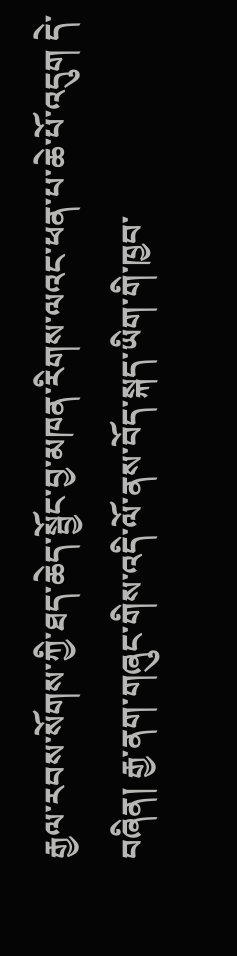རྒྱལ་རབས་སོགས་ཀྱི་ཐད་ཆེད་སྦྱོང་བྱ་མཁན་རིགས་ལའང་ཕན་པ་ཆེ་པོ་འདུག དེ་བཞིན། རྒྱ་ནག་གཞུང་གིས་འདི་ལོ་ནས་བོད་སྐད་ཡིག་གི་ཁྱབ་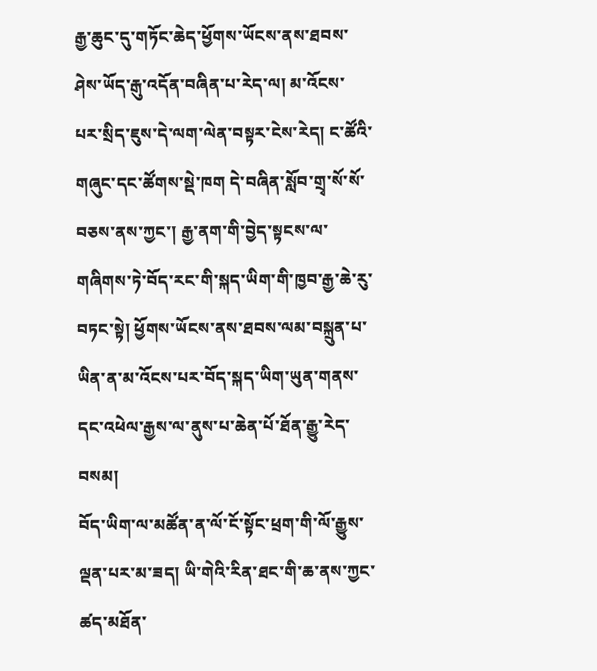རྒྱ་ཆུང་དུ་གཏོང་ཆེད་ཕྱོགས་ཡོངས་ནས་ཐབས་ཤེས་ཡོད་རྒུ་འདོན་བཞིན་པ་རེད་ལ། མ་འོངས་པར་སྲིད་ཇུས་དེ་ལག་ལེན་བསྟར་ངེས་རེད། ང་ཚོའི་གཞུང་དང་ཚོགས་སྡེ་ཁག དེ་བཞིན་སློབ་གྲྭ་སོ་སོ་བཅས་ནས་ཀྱང་། རྒྱ་ནག་གི་བྱེད་སྟངས་ལ་གཞིགས་ཏེ་བོད་རང་གི་སྐད་ཡིག་གི་ཁྱབ་རྒྱ་ཆེ་རུ་བཏང་སྟེ། ཕྱོགས་ཡོངས་ནས་ཐབས་ལམ་བསྐྲུན་པ་ཡིན་ན་མ་འོངས་པར་བོད་སྐད་ཡིག་ཡུན་གནས་དང་འཕེལ་རྒྱས་ལ་ནུས་པ་ཆེན་པོ་ཐོན་རྒྱུ་རེད་བསམ།
བོད་ཡིག་ལ་མཚོན་ན་ལོ་ངོ་སྟོང་ཕྲག་གི་ལོ་རྒྱུས་ལྡན་པར་མ་ཟད། ཡི་གེའི་རིན་ཐང་གི་ཆ་ནས་ཀྱང་ཚད་མཐོན་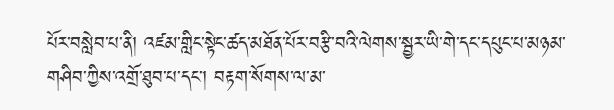པོར་བསླེབ་པ་ནི། འཛམ་གླིང་སྟེང་ཚད་མཐོན་པོར་བརྩི་བའི་ལེགས་སྦྱར་ཡི་གེ་དང་དཔུང་པ་མཉམ་གཤིབ་ཀྱིས་འགྲོ་ཐུབ་པ་དང་། བརྟག་སོགས་ལ་མ་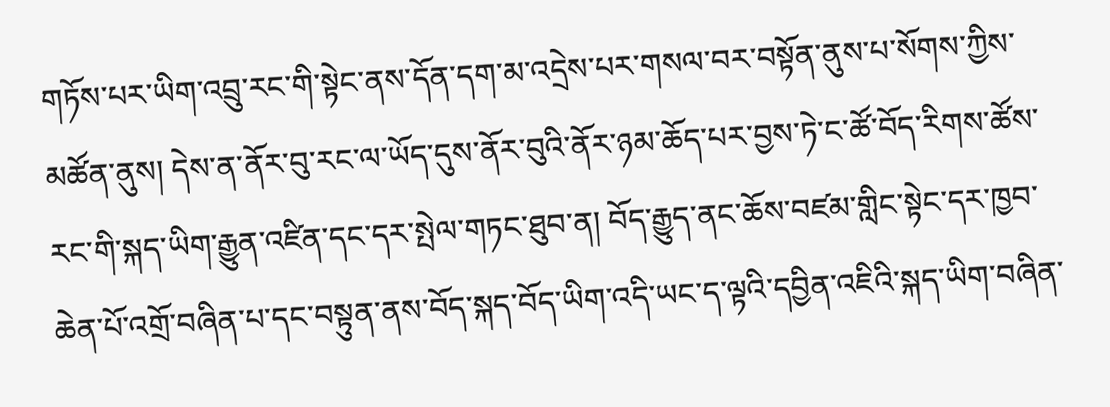གཏོས་པར་ཡིག་འབྲུ་རང་གི་སྟེང་ནས་དོན་དག་མ་འདྲེས་པར་གསལ་བར་བསྟོན་ནུས་པ་སོགས་ཀྱིས་མཚོན་ནུས། དེས་ན་ནོར་བུ་རང་ལ་ཡོད་དུས་ནོར་བུའི་ནོར་ཉམ་ཆོད་པར་བྱས་ཏེ་ང་ཚོ་བོད་རིགས་ཚོས་རང་གི་སྐད་ཡིག་རྒྱུན་འཛིན་དང་དར་སྤེལ་གཏང་ཐུབ་ན། བོད་རྒྱུད་ནང་ཆོས་བཛམ་གླིང་སྟེང་དར་ཁྱབ་ཆེན་པོ་འགྲོ་བཞིན་པ་དང་བསྟུན་ནས་བོད་སྐད་བོད་ཡིག་འདི་ཡང་ད་ལྟའི་དབྱིན་འཇིའི་སྐད་ཡིག་བཞིན་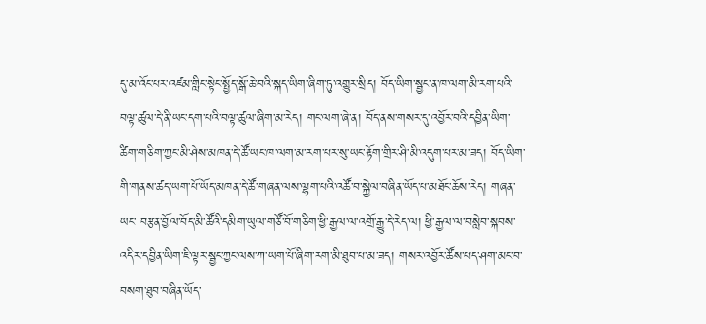དུ་མ་འོང་པར་འཛམ་གླིང་སྟེང་སྤྱོད་སྒོ་ཆེ་བའི་སྐད་ཡིག་ཞིག་ཏུ་འགྱུར་སྲིད། བོད་ཡིག་སྦྱང་ན་ཁ་ལག་མི་རག་པའི་བལྟ་ཚུལ་དེ་ནི་ཡང་དག་པའི་བལྟ་ཚུལ་ཞིག་མ་རེད། གང་ལག་ཞེ་ན། བོད་ནས་གསར་དུ་འབྱོར་བའི་དབྱིན་ཡིག་ཚིག་གཅིག་ཀྱང་མི་ཤེས་མཁན་དེ་ཚོ་ཡང་ཁ་ལག་མ་རག་པར་སུ་ཡང་རྟོག་གྲིར་ཤི་མི་འདུག་པར་མ་ཟད། བོད་ཡིག་གི་གནས་ཚད་ཡག་པོ་ཡོད་མཁན་དེ་ཚོ་གཞན་ལས་ལྷག་པའི་འཚོ་བ་སྐྱེལ་བཞིན་ཡོད་པ་མཐོང་ཆོས་རེད། གཞན་ཡང་ བརྩན་བྱོལ་བོད་མི་ཚོའི་དམིག་ཡུལ་གཙོ་བོ་གཅིག་ཕྱི་རྒྱལ་ལ་འགྲོ་རྒྱུ་དེ་རེད་ལ། ཕྱི་རྒྱལ་ལ་བསླེབ་སྐབས་འདིར་དབྱིན་ཡིག་ཇི་ལྟར་སྦྱང་ཀྱང་ལས་ཀ་ཡག་པོ་ཞིག་རག་མི་ཐུབ་པ་མ་ཟད། གསར་འབྱོར་ཚོས་པད་ཤག་མང་བ་བསག་ཐུབ་བཞིན་ཡོད་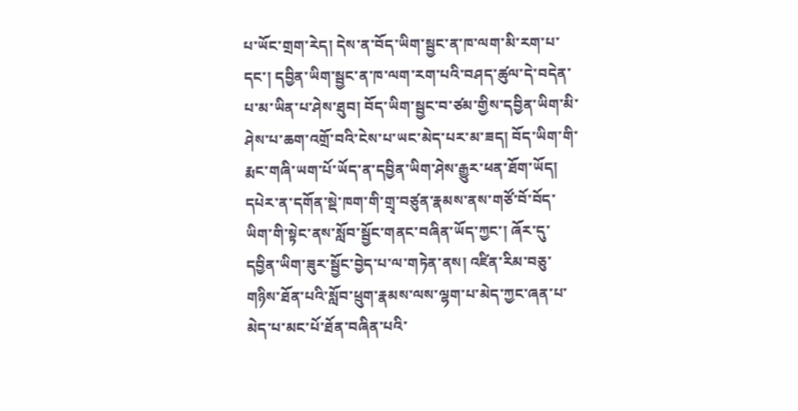པ་ཡོང་གྲག་རེད། དེས་ན་བོད་ཡིག་སྦྱང་ན་ཁ་ལག་མི་རག་པ་དང་། དབྱིན་ཡིག་སྦྱང་ན་ཁ་ལག་རག་པའི་བཤད་ཚུལ་དེ་བདེན་པ་མ་ཡིན་པ་ཤེས་ཐུབ། བོད་ཡིག་སྦྱང་བ་ཙམ་གྱིས་དབྱིན་ཡིག་མི་ཤེས་པ་ཆག་འགྲོ་བའི་ངེས་པ་ཡང་མེད་པར་མ་ཟད། བོད་ཡིག་གི་རྨང་གཞི་ཡག་པོ་ཡོད་ན་དབྱིན་ཡིག་ཤེས་རྒྱུར་ཕན་ཐོག་ཡོད། དཔེར་ན་དགོན་སྡེ་ཁག་གི་གྲྭ་བཙུན་རྣམས་ནས་གཙོ་བོ་བོད་ཡིག་གི་སྟེང་ནས་སློབ་སྦྱོང་གནང་བཞིན་ཡོད་ཀྱང་། ཞོར་དུ་དབྱིན་ཡིག་ཟུར་སྦྱོང་བྱེད་པ་ལ་གཏེན་ནས། འཛིན་རིམ་བཅུ་གཉིས་ཐོན་པའི་སློབ་ཕྲུག་རྣམས་ལས་ལྷག་པ་མེད་ཀྱང་ཞན་པ་མེད་པ་མང་པོ་ཐོན་བཞིན་པའི་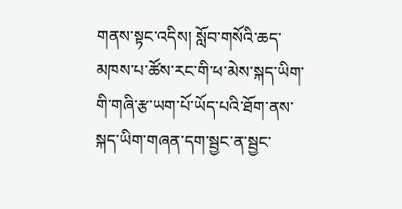གནས་སྟང་འདིས། སློབ་གསོའི་ཆད་མཁས་པ་ཚོས་རང་གི་ཕ་མེས་སྐད་ཡིག་གི་གཞི་རྩ་ཡག་པོ་ཡོད་པའི་ཐོག་ནས་སྐད་ཡིག་གཞན་དག་སྦྱང་ན་སྦྱང་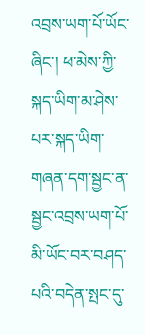འབྲས་ཡག་པོ་ཡོང་ཞིང་། ཕ་མེས་ཀྱི་སྐད་ཡིག་མ་ཤེས་པར་སྐད་ཡིག་གཞན་དག་སྦྱང་ན་སྦྱང་འབྲས་ཡག་པོ་མི་ཡོང་བར་བཤད་པའི་བདེན་སྤང་དུ་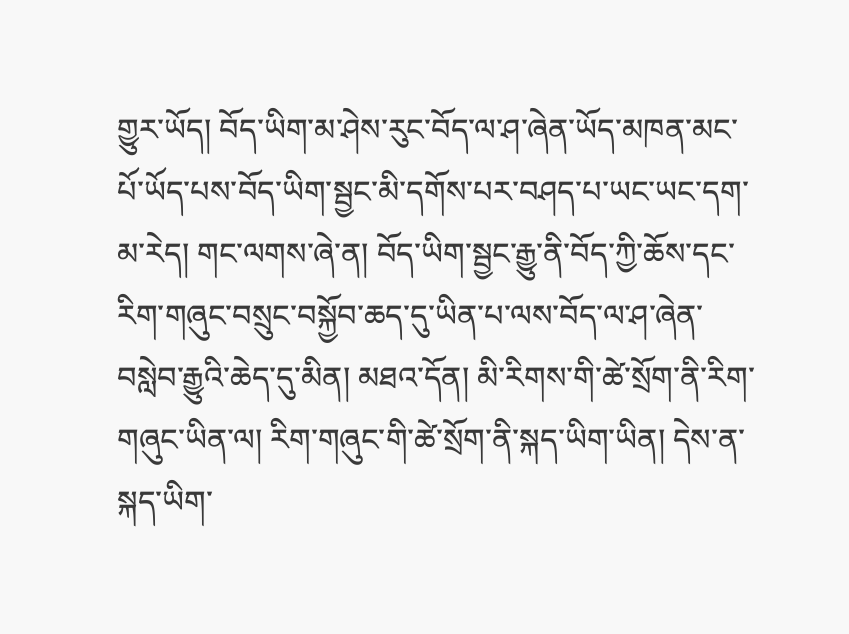གྱུར་ཡོད། བོད་ཡིག་མ་ཤེས་རུང་བོད་ལ་ཤ་ཞེན་ཡོད་མཁན་མང་པོ་ཡོད་པས་བོད་ཡིག་སྦྱང་མི་དགོས་པར་བཤད་པ་ཡང་ཡང་དག་མ་རེད། གང་ལགས་ཞེ་ན། བོད་ཡིག་སྦྱང་རྒྱུ་ནི་བོད་ཀྱི་ཆོས་དང་རིག་གཞུང་བསྲུང་བསྐྱོབ་ཆད་དུ་ཡིན་པ་ལས་བོད་ལ་ཤ་ཞེན་བསླེབ་རྒྱུའི་ཆེད་དུ་མིན། མཐའ་དོན། མི་རིགས་གི་ཚེ་སྲོག་ནི་རིག་གཞུང་ཡིན་ལ། རིག་གཞུང་གི་ཚེ་སྲོག་ནི་སྐད་ཡིག་ཡིན། དེས་ན་སྐད་ཡིག་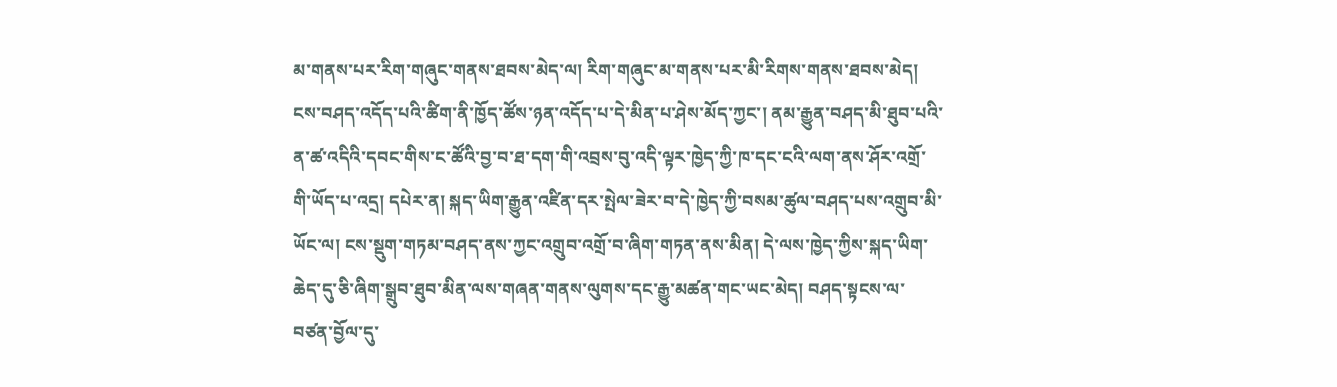མ་གནས་པར་རིག་གཞུང་གནས་ཐབས་མེད་ལ། རིག་གཞུང་མ་གནས་པར་མི་རིགས་གནས་ཐབས་མེད།
ངས་བཤད་འདོད་པའི་ཚིག་ནི་ཁྱོད་ཚོས་ཉན་འདོད་པ་དེ་མིན་པ་ཤེས་མོད་ཀྱང་། ནམ་རྒྱུན་བཤད་མི་ཐུབ་པའི་ན་ཚ་འདིའི་དབང་གིས་ང་ཚོའི་བྱ་བ་ཐ་དག་གི་འབྲས་བུ་འདི་ལྟར་ཁྱེད་ཀྱི་ཁ་དང་ངའི་ལག་ནས་ཤོར་འགྲོ་གི་ཡོད་པ་འདྲ། དཔེར་ན། སྐད་ཡིག་རྒྱུན་འཛིན་དར་སྤེལ་ཟེར་བ་དེ་ཁྱེད་ཀྱི་བསམ་ཚུལ་བཤད་པས་འགྲུབ་མི་ཡོང་ལ། ངས་སྡུག་གཏམ་བཤད་ནས་ཀྱང་འགྲུབ་འགྲོ་བ་ཞིག་གཏན་ནས་མིན། དེ་ལས་ཁྱེད་ཀྱིས་སྐད་ཡིག་ཆེད་དུ་ཅི་ཞིག་སྒྲུབ་ཐུབ་མིན་ལས་གཞན་གནས་ལུགས་དང་རྒྱུ་མཚན་གང་ཡང་མེད། བཤད་སྟངས་ལ་བཙན་བྱོལ་དུ་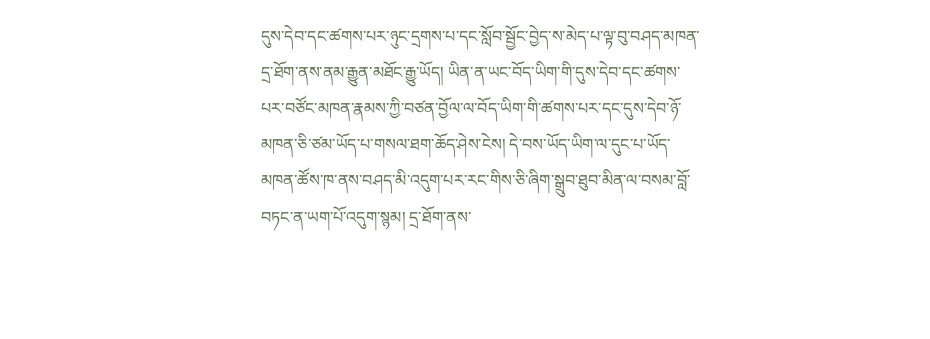དུས་དེབ་དང་ཚགས་པར་ཉུང་དྲགས་པ་དང་སློབ་སྦྱོང་བྱེད་ས་མེད་པ་ལྟ་བུ་བཤད་མཁན་དྲ་ཐོག་ནས་ནམ་རྒྱུན་མཐོང་རྒྱུ་ཡོད། ཡིན་ན་ཡང་བོད་ཡིག་གི་དུས་དེབ་དང་ཚགས་པར་བཙོང་མཁན་རྣམས་ཀྱི་བཙན་བྱོལ་ལ་བོད་ཡིག་གི་ཚགས་པར་དང་དུས་དེབ་ཉོ་མཁན་ཅི་ཙམ་ཡོད་པ་གསལ་ཐག་ཆོད་ཤེས་ངེས། དེ་བས་ཡོད་ཡིག་ལ་དུང་པ་ཡོད་མཁན་ཚོས་ཁ་ནས་བཤད་མི་འདུག་པར་རང་གིས་ཅི་ཞིག་སྒྲུབ་ཐུབ་མིན་ལ་བསམ་བློ་བཏང་ན་ཡག་པོ་འདུག་སྙམ། དྲ་ཐོག་ནས་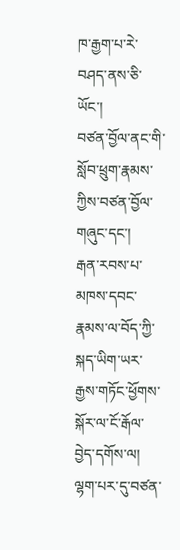ཁ་རྒྱག་པ་རེ་བཤད་ནས་ཅི་ཡོང་།
བཙན་བྱོལ་ནང་གི་སློབ་ཕྲུག་རྣམས་ཀྱིས་བཙན་བྱོལ་གཞུང་དང་།
རྒན་རབས་པ་མཁས་དབང་རྣམས་ལ་བོད་ཀྱི་སྐད་ཡིག་ཡར་རྒྱས་གཏོང་ཕྱོགས་སྐོར་ལ་ངོ་རྒོལ་བྱེད་དགོས་ལ།
ལྷག་པར་དུ་བཙན་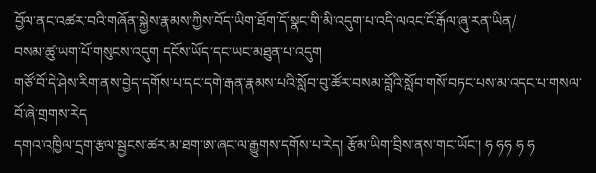བྱོལ་ནང་འཚར་བའི་གཞོན་སྐྱེས་རྣམས་ཀྱིས་བོད་ཡིག་ཐོག་དོ་སྣང་གི་མི་འདུག་པ་འདི་ལའང་ངོ་རྒོལ་ཞུ་རན་ཡིན/
བསམ་ཚུ་ཡག་པོ་གསུངས་འདུག དངོས་ཡོད་དང་ཡང་མཐུན་པ་འདུག
གཙོ་བོ་དེ་ཤེས་རིག་ནས་བྱེད་དགོས་པ་དང་དགེ་རྒན་རྣམས་པའི་སློབ་བུ་ཚོར་བསམ་བློའི་སློབ་གསོ་བཏང་པས་མ་འདང་པ་གསལ་བོ་ཞེ་གྲགས་རེད
དགའ་འཁྱིལ་དྲག་རྩལ་སྦྱངས་ཚར་མ་ཐག་ཨ་ཞང་ལ་རྒྱུགས་དགོས་པ་རེད། རྩོམ་ཡིག་བྲིས་ནས་གང་ཡོང་། ཧ ཧཧ ཧ ཧ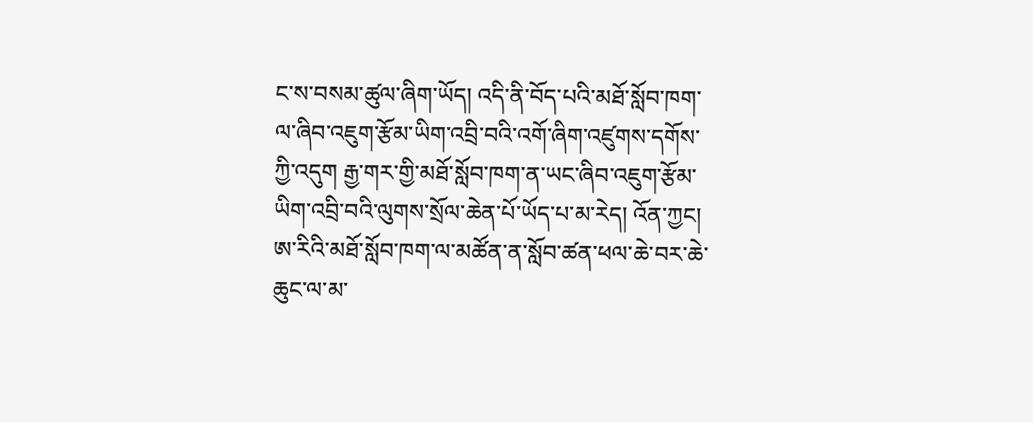ང་ས་བསམ་ཚུལ་ཞིག་ཡོད། འདི་ནི་བོད་པའི་མཐོ་སློབ་ཁག་ལ་ཞིབ་འཇུག་རྩོམ་ཡིག་འབྲི་བའི་འགོ་ཞིག་འཛུགས་དགོས་ཀྱི་འདུག རྒྱ་གར་གྱི་མཐོ་སློབ་ཁག་ན་ཡང་ཞིབ་འཇུག་རྩོམ་ཡིག་འབྲི་བའི་ལུགས་སྲོལ་ཆེན་པོ་ཡོད་པ་མ་རེད། འོན་ཀྱང། ཨ་རིའི་མཐོ་སློབ་ཁག་ལ་མཚོན་ན་སློབ་ཚན་ཕལ་ཆེ་བར་ཆེ་ཆུང་ལ་མ་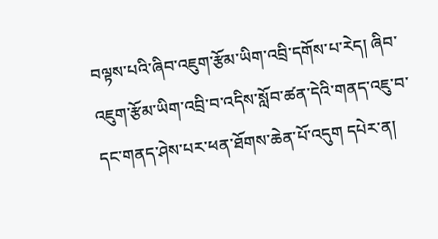བལྟས་པའི་ཞིབ་འཇུག་རྩོམ་ཡིག་འབྲི་དགོས་པ་རེད། ཞིབ་འཇུག་རྩོམ་ཡིག་འབྲི་བ་འདིས་སློབ་ཚན་དེའི་གནད་འཇུ་བ་དང་གནད་ཤེས་པར་ཕན་ཐོགས་ཆེན་པོ་འདུག དཔེར་ན།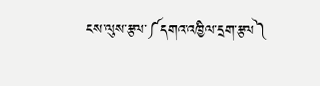ངས་ལུས་རྩལ་༼དགའ་འཁྱིལ་དྲག་རྩལ༽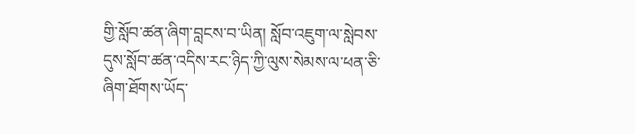གྱི་སློབ་ཚན་ཞིག་བླངས་བ་ཡིན། སློབ་འཇུག་ལ་སླེབས་དུས་སློབ་ཚན་འདིས་རང་ཉིད་ཀྱི་ལུས་སེམས་ལ་ཕན་ཅི་ཞིག་ཐོགས་ཡོད་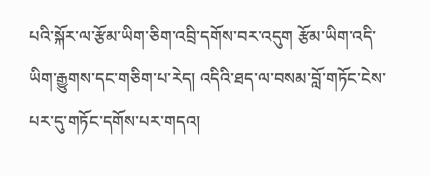པའི་སྐོར་ལ་རྩོམ་ཡིག་ཅིག་འབྲི་དགོས་བར་འདུག རྩོམ་ཡིག་འདི་ཡིག་རྒྱུགས་དང་གཅིག་པ་རེད། འདིའི་ཐད་ལ་བསམ་བློ་གཏོང་ངེས་པར་དུ་གཏོང་དགོས་པར་གདའ།